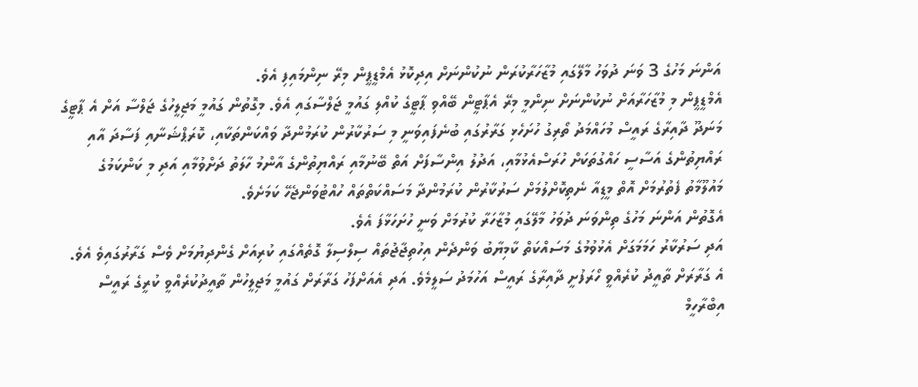އަންނަ މަހުގެ 3 ވަނަ ދުވަހު މާލޭގައި މުޒާހަރާކުރަން ނުކުންނަށް އިދިކޮޅު އެމްޑީޕީން މިރޭ ނިންމައިފި އެވެ.
އެމްޑީޕީން މި މުޒާހަރާއަށް ނުކުންނަށް ނިންމީ މިރޭ އެޕާޓީން ބޭއްވި ޕާޓީގެ ކުއްލި ގައުމީ ޖަލްސާގައި އެވެ. މިގޮތުން ގައުމީ މަޖިލީހުގެ ޖަލްސާ އަށް އެ ޕާޓީގެ މަނަދޫ ދާއިރާގެ ރައީސް މުހައްމަދު ތޯރިގު ހުށަހެޅި ގަރާރުގައި ބުނެފައިވަނީ މި ސަރުކާރުން ކުރަމުންދާ ވައްކަންތަކާއި، ކޮރަޕްޝަނާއި ފަސާދަ އާއި ރައްޔިތުންގެ އަސާސީ ހައްގުތަކަށް ހުރަސްއެޅުމާއި، އަދުލު އިންސާފަށް އަތް ބޭނުމާއި ރައްޔިތުންގެ އާންމު ހާލަތު ދަށްވުމާއި އަދި މި ކަންކަމުގެ މައުލޫމާތު ފެތުރުމަށް އޮތް މީޑިއާ ނެތިކޮށްލުމަށް ސަރުކާރުން ކުރަމުންދާ މަސައްކަތްތައް ހުއްޓުވަންޖެހޭ ކަމަށެވެ.
އެގޮތުން އަންނަ މަހުގެ ތިންވަނަ ދުވަހު މާލޭގައި މުޒާހަރާ ކުރުމަށް ވަނީ ހުށަހަޅާފަ އެވެ.
އަދި ސަރުކާރު ހަމަމަގަށް އެޅުވުމުގެ މަސައްކަތް ކާމިޔާބު ވަންދެން އިހުތިޖާޖުތައް ސިލްސިލާ ގޮތެއްގައި ކުރިއަށް ގެންދިޔުމަށް ވެސް ގަރާރުގައިވެ އެވެ.
އެ ގަރާރަށް ތާއީދު ކުރެއްވީ ހޯރަފުށީ ދާއިރާގެ ރައީސް އަހުމަދު ސަލީމެވެ. އަދި އެއަށްފަހު ގަރާރަށް ގައުމީ މަޖިލީހުން ތާއީދުކުރެއްވީ ކުރީގެ ރައީސް އިބްރާހީމް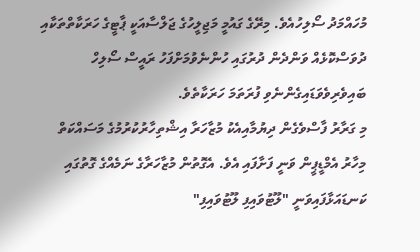މުހައްމަދު ސޯލިހުއެވެ. މިރޭގެ ގައުމީ މަޖިލީހުގެ ޖަލްސާއަކީ ޕާޓީގެ ހަރަކާތްތަކާއި ދުވަސްކޮޅެއް ވަންދެން ދުރުގައި ހުންނެވުމަށްފަހު ރައީސް ސޯލިހް ބައިވެރިވެވަޑައިގެންނެވި ފުރަތަމަ ހަރަކާތެވެ.
މި ގަރާރު ފާސްވެގެން ދިޔުމާއިއެކު މުޒާހަރާ އިޝްތިހާރުކުރުމުގެ މަސައްކަތް މިހާރު އެމްޑީޕީން ވަނީ ފަށާފައި އެވެ. އެގޮތުން މުޒާހަރާގެ ނަމެއްގެ ގޮތުގައި ކަނޑައަޅާފައިވަނީ "ލޫޓުވައިފި ލޫޓުވައިފި"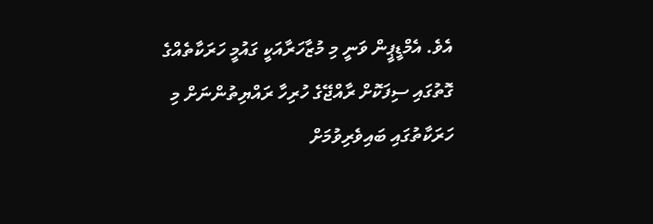އެވެ. އެމްޑީޕީން ވަނީ މި މުޒާހަރާއަކީ ގައުމީ ހަރަކާތެއްގެ ގޮތުގައި ސިފަކޮށް ރާއްޖޭގެ ހުރިހާ ރައްޔިތުންނަށް މި ހަރަކާތުގައި ބައިވެރިވުމަށް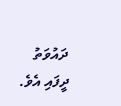ދައުވަތު ދީފައި އެވެ.